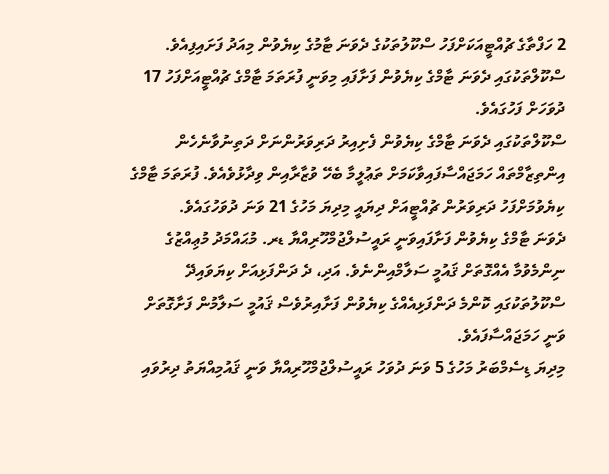2 ހަފްތާގެ ޗުއްޓީއަކަށްފަހު ސްކޫލުތަކުގެ ދެވަނަ ޓާމުގެ ކިޔެވުން މިއަދު ފަށައިފިއެވެ. ސްކޫލްތަކުގައި ދެވަނަ ޓާމްގެ ކިޔެވުން ފަށާފައި މިވަނީ ފުރަތަމަ ޓާމްގެ ޗުއްޓީއަށްފަހު 17 ދުވަހަށް ފަހުގައެވެ.
ސްކޫލްތަކުގައި ދެވަނަ ޓާމްގެ ކިޔެވުން ފެށިއިރު ދަރިވަރުންނަށް ދަތިނުވާނެހެން އިންތިޒާމްތައް ހަމަޖައްސާފައިވާކަމަށް ތަޢުލީމާ ބެހޭ ވުޒާރާއިން ވިދާޅުވެއެވެ. ފުރަތަމަ ޓާމްގެ ކިޔެވުމަށްފަހު ދަރިވަރުން ޗުއްޓީއަށް ދިޔައީ މިދިޔަ މަހުގެ 21 ވަނަ ދުވަހުގައެވެ.
ދެވަނަ ޓާމްގެ ކިޔެވުން ފަށާފައިވަނީ ރައީސުލްޖުމްހޫރިއްޔާ ޑރ. މުޙައްމަދު މުޢިއްޒުގެ ނިންމެވުމާ އެއްގޮތަށް ޤައުމީ ސަލާމްއިންނެވެ. އަދި، ދެ ދަންފަޅިއަށް ކިޔަވައިދޭ ސްކޫލުތަކުގައި ކޮންމެ ދަންފަޅިއެއްގެ ކިޔެވުން ފަށާއިރުވެސް ޤައުމީ ސަލާމުން ފަށާގޮތަށް ވަނީ ހަމަޖައްސާފައެވެ.
މިދިޔަ ޑިސެމްބަރު މަހުގެ 5 ވަނަ ދުވަހު ރައީސުލްޖުމްހޫރިއްޔާ ވަނީ ޤައުމިއްޔަތު ދިރުވައި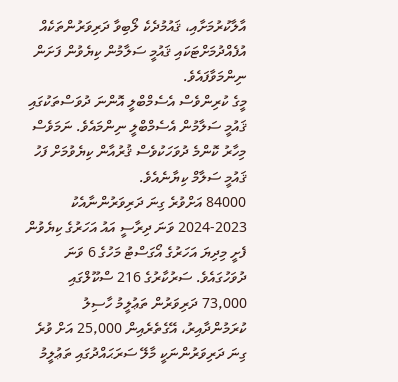އާލާކުރުމަށާއި، ޤައުމުދެކެ ލޯބިވާ ދަރިވަރުންތަކެއް އުފެއްދުމަށްޓަކައި ޤައުމީ ސަލާމުން ކިޔެވުން ފަށަން ނިންމަވާފައެވެ.
މީގެ ކުރިންވެސް އެސެމްބްލީ އޮންނަ ދުވަސްތަކުގައި ޤައުމީ ސަލާމުން އެސެމްބްލީ ނިންމައެވެ. ނަމަވެސް މިހާރު ކޮންމެ ދުވަހަކުވެސް ޤުރުއާން ކިޔެވުމަށް ފަހު ޤައުމީ ސަލާމް ކިޔާނެއެވެ.
84000 އަށްވުރެ ގިނަ ދަރިވަރުންނާއެކު 2023-2024 ވަނަ ދިރާސީ އައު އަހަރުގެ ކިޔެވުން ފެށީ މިދިޔަ އަހަރުގެ އޯގަސްޓު މަހުގެ 6 ވަނަ ދުވަހުގައެވެ. ސަރުކާރުގެ 216 ސްކޫލްގައި 73,000 ދަރިވަރުން ތަޢުލީމު ހާސިލު ކުރަމުންދާއިރު، އޭގެތެރެއިން 25,000 އަށް ވުރެ ގިނަ ދަރިވަރުންނަކީ މާލޭ ސަރަޙައްދުގައި ތަޢުލީމު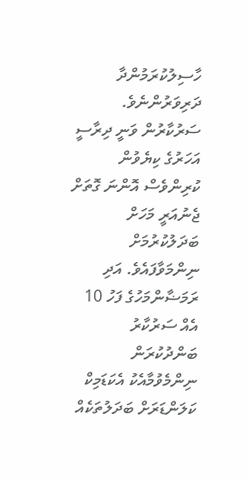ހާސިލުކުރަމުންދާ ދަރިވަރުންނެވެ.
ސަރުކާރުން ވަނީ ދިރާސީ އަހަރުގެ ކިޔެވުން ކުރިންވެސް އޮންނަ ގޮތަށް ޖެނުއަރީ މަހަށް ބަދަލުކުރުމަށް ނިންމަވާފައެވެ. އަދި ރަމަޟާންމަހުގެ ފަހު 10 އެއް ސަރުކާރު ބަންދުކުރަން ނިންމެވުމާއެކު އެކަޑަމިކް ކަލަންޑަރަށް ބަދަލުތަކެއް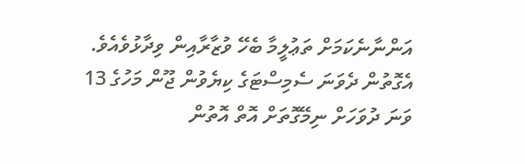އަންނާނެކަމަށް ތަޢުލީމާ ބެހޭ ވުޒާރާއިން ވިދާޅުވެއެވެ.
އެގޮތުން ދެވަނަ ސެމިސްޓަގެ ކިޔެވުން ޖޫން މަހުގެ 13 ވަނަ ދުވަހަށް ނިމޭގޮތަށް އޮތް އޮތުން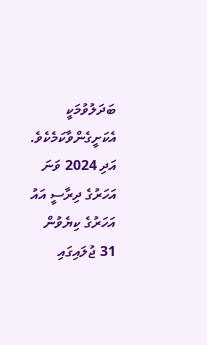ބަދަލުވުމަކީ އެކަށީގެންވާކަމެކެވެ. އަދި 2024 ވަނަ އަހަރުގެ ދިރާސީ އައު އަހަރުގެ ކިޔެވުން 31 ޖުލައިގައި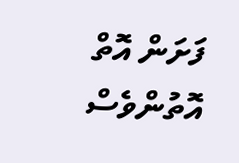ފަށަން އޮތް އޮތުންވެސް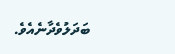ބަދަލުވެދާނެއެވެ.